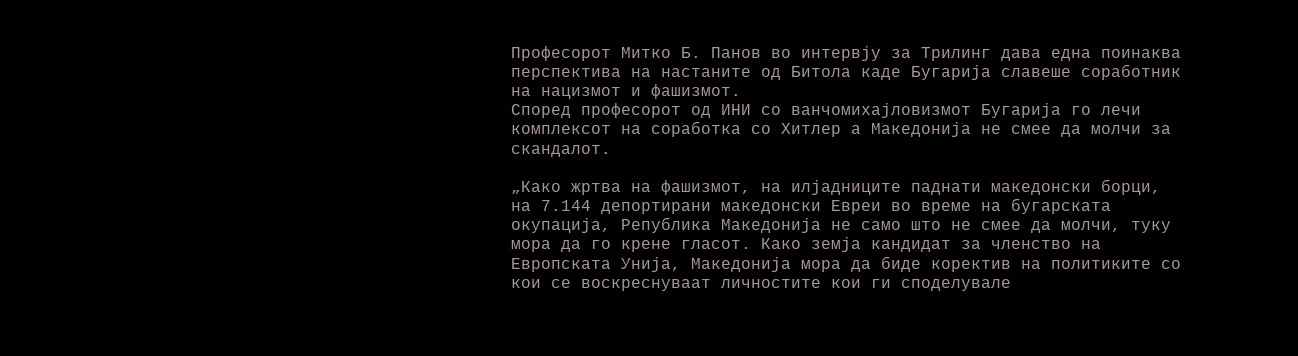Професорот Митко Б. Панов во интервју за Трилинг дава една поинаква перспектива на настаните од Битола каде Бугарија славеше соработник на нацизмот и фашизмот.
Според професорот од ИНИ со ванчомихајловизмот Бугарија го лечи комплексот на соработка со Хитлер а Македонија не смее да молчи за скандалот.

„Како жртва на фашизмот, на илјадниците паднати македонски борци, на 7.144 депортирани македонски Евреи во време на бугарската окупација, Република Македонија не само што не смее да молчи, туку мора да го крене гласот. Како земја кандидат за членство на Европската Унија, Македонија мора да биде коректив на политиките со кои се воскреснуваат личностите кои ги споделувале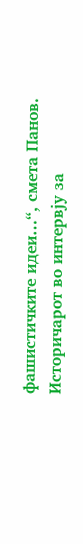фашистичките идеи…“, смета Панов.
Историчарот во интервју за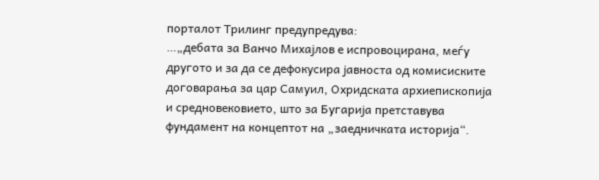порталот Трилинг предупредува:
…„дебата за Ванчо Михајлов е испровоцирана, меѓу другото и за да се дефокусира јавноста од комисиските договарања за цар Самуил, Охридската архиепископија и средновековието, што за Бугарија претставува фундамент на концептот на „заедничката историја“.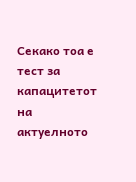Секако тоа е тест за капацитетoт на актуелното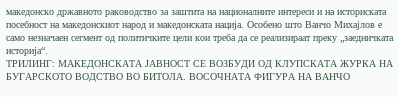македонско државното раководство за заштита на националните интереси и на историската посебност на македонскиот народ и македонската нација. Особено што Ванчо Михајлов е само незначаен сегмент од политичките цели кои треба да се реализираат преку „заедничката историја“.
ТРИЛИНГ: МАКЕДОНСКАТА ЈАВНОСТ СЕ ВОЗБУДИ ОД КЛУПСКАТА ЖУРКА НА БУГАРСКОТО ВОДСТВО ВО БИТОЛА. ВОСОЧНАТА ФИГУРА НА ВАНЧО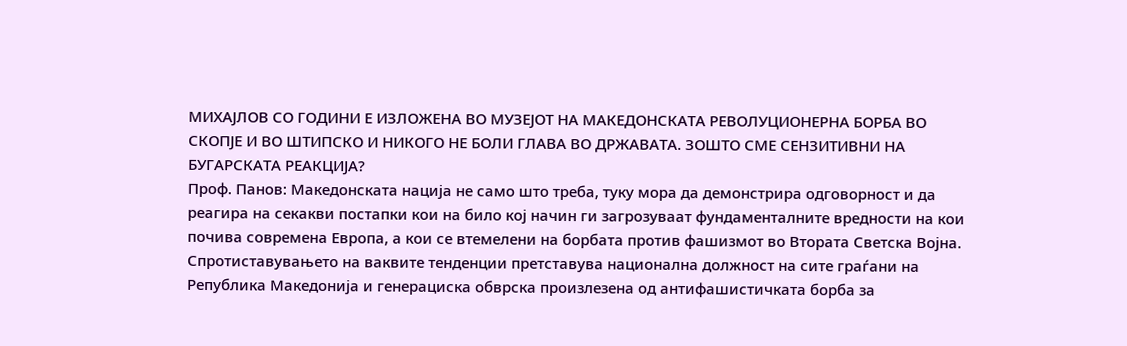МИХАЈЛОВ СО ГОДИНИ Е ИЗЛОЖЕНА ВО МУЗЕЈОТ НА МАКЕДОНСКАТА РЕВОЛУЦИОНЕРНА БОРБА ВО СКОПЈЕ И ВО ШТИПСКО И НИКОГО НЕ БОЛИ ГЛАВА ВО ДРЖАВАТА. ЗОШТО СМЕ СЕНЗИТИВНИ НА БУГАРСКАТА РЕАКЦИЈА?
Проф. Панов: Македонската нација не само што треба, туку мора да демонстрира одговорност и да реагира на секакви постапки кои на било кој начин ги загрозуваат фундаменталните вредности на кои почива современа Европа, а кои се втемелени на борбата против фашизмот во Втората Светска Војна. Спротиставувањето на ваквите тенденции претставува национална должност на сите граѓани на Република Македонија и генерациска обврска произлезена од антифашистичката борба за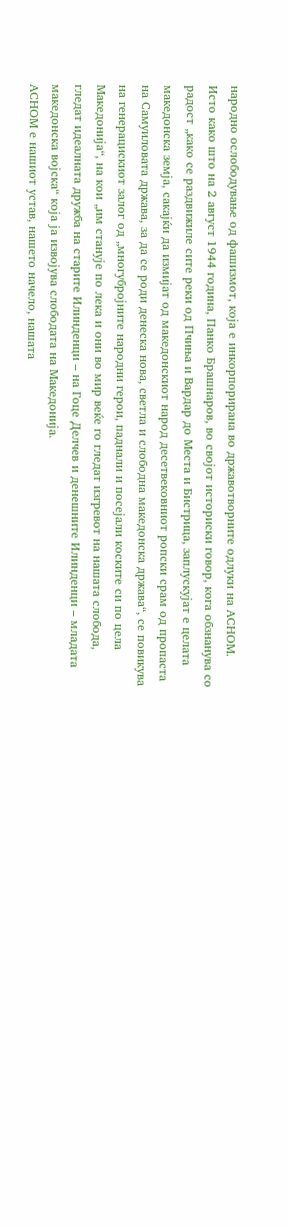народно ослободување од фашизмот, која е инкорпорирана во државотворните одлуки на АСНОМ. Исто како што на 2 август 1944 година, Панко Брашнаров, во својот историски говор, кога обзнанува со радост „како се раздвижиле сите реки од Пчиња и Вардар до Места и Бистрица, заплускујат е целата македонска земја, сакајќи да измијат од македонскиот народ десетвековниот ропски срам од пропаста на Самуиловата држава, за да се роди денеска нова, светла и слободна македонска држава“, се повикува на генерацискиот залог од „многубројните народни герои, паднали и посејали коските си по цела Македонија“, на кои „им станује по лека и они во мир веќе го гледат изгревот на нашата слобода, гледат идеалната дружба на старите Илинденци – на Гоце Делчев и денешните Илинденци – младата македонска војска“ која ја извојува слободата на Македонија.
АСНОМ е нашиот устав, нашето начело, нашата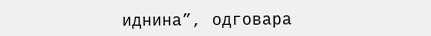иднина”, одговара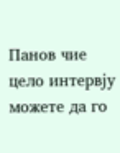Панов чие цело интервју можете да го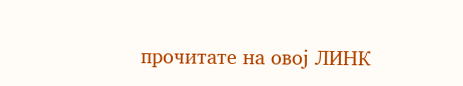прочитате на овој ЛИНК